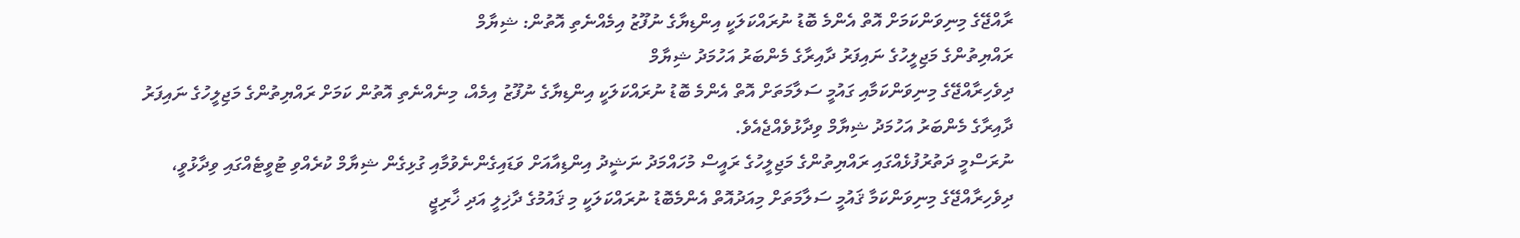ރާއްޖޭގެ މިނިވަންކަމަށް އޮތް އެންމެ ބޮޑު ނުރައްކަލަކީ އިންޑިޔާގެ ނުފޫޒު އިމެއްނެތި އޮތުން: ޝިޔާމް
ރައްޔިތުންގެ މަޖިލީހުގެ ނައިފަރު ދާއިރާގެ މެންބަރު އަހުމަދު ޝިޔާމް
ދިވެހިރާއްޖޭގެ މިނިވަންކަމާއި ގައުމީ ސަލާމަތަށް އޮތް އެންމެ ބޮޑު ނުރައްކަލަކީ އިންޑިޔާގެ ނުފޫޒު އިމެއް، މިނެއްނެތި އޮތުން ކަމަށް ރައްޔިތުންގެ މަޖިލީހުގެ ނައިފަރު ދާއިރާގެ މެންބަރު އަހުމަދު ޝިޔާމް ވިދާޅުވެއްޖެއެވެ.
ނުރަސްމީ ދަތުރުފުޅެއްގައި ރައްޔިތުންގެ މަޖިލީހުގެ ރައީސް މުހައްމަދު ނަޝީދު އިންޑިއާއަށް ވަޑައިގެންނެވުމާއި ގުޅިގެން ޝިޔާމް ކުރެއްވި ޓުވީޓެއްގައި ވިދާޅުވީ، ދިވެހިރާއްޖޭގެ މިނިވަންކަމާ ޤައުމީ ސަލާމަތަށް މިއަދުއޮތް އެންމެބޮޑު ނުރައްކަލަކީ މި ޤައުމުގެ ދާޚިލީ އަދި ޚާރިޖީ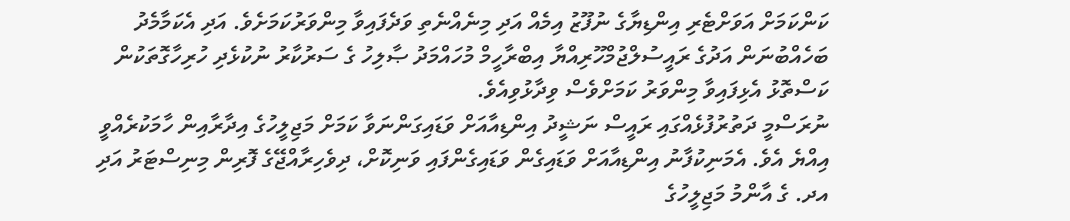ކަންކަމަށް އަވަށްޓެރި އިންޑިޔާގެ ނުފޫޒު އިމެއް އަދި މިނެއްނެތި ވަދެފައިވާ މިންވަރުކަމަށެވެ. އަދި އެކަމާމެދު ބަހެއްބުނަން އަދުގެ ރައީސުލްޖުމްހޫރިއްޔާ އިބްރާހީމް މުހައްމަދު ޞާލިހު ގެ ސަރުކާރު ނުކުޅެދި ހުރިހާގޮތަކުން ކަސްތޮޅު އެޅިފައިވާ މިންވަރު ކަމަށްވެސް ވިދާޅުވިއެވެ.
ނުރަސްމީ ދަތުރުފުޅެއްގައި ރައީސް ނަޝީދު އިންޑިއާއަށް ވަޑައިގަންނަވާ ކަމަށް މަޖިލީހުގެ އިދާރާއިން ހާމަކުރެއްވީ އިއްޔެ އެވެ. އެމަނިކުފާނު އިންޑިއާއަށް ވަޑައިގެން ވަޑައިގެންފައި ވަނިކޮށް، ދިވެހިރާއްޖޭގެ ފޮރިން މިނިސްޓަރު އަދި އދ. ގެ އާންމު މަޖިލީހުގެ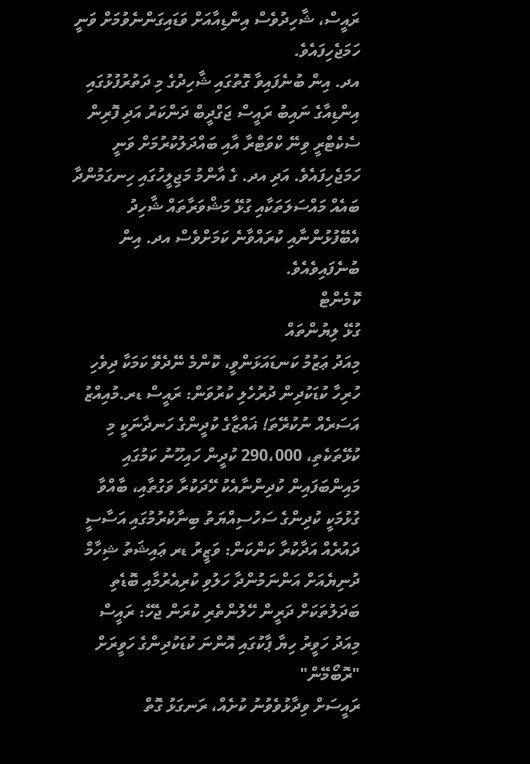ރައީސް، ޝާހިދުވެސް އިންޑިއާއަށް ވަޑައިގަންނެވުމަށް ވަނީ ހަމަޖެހިފައެވެ.
އދ. އިން ބުނެފައިވާ ގޮތުގައި ޝާހިދުގެ މި ދަތުރުފުޅުގައި އިންޑިއާގެ ނައިބު ރައީސް ޖަގްދީބް ދަންކަރު އަދި ފޮރިން ސެކެޓްރީ ވިނޭ ކްވަޓްރާ އާއި ބައްދަލުކުރުމަށް ވަނީ ހަމަޖެހިފައެވެ. އަދި އދ. ގެ އާންމު މަޖިލީހުގައި ހިނގަމުންދާ ބައެއް މައްސަލަތަކާއި ގުޅޭ މަޝްވަރާތައް ޝާހިދު އެބޭފުޅުންނާއި ކުރައްވާނެ ކަމަށްވެސް އދ. އިން ބުނެފައިވެއެވެ.
ކޮމެންޓް
ގުޅޭ ލިޔުންތައް
މިއަދު ޢަޒުމު ކަނޑައަޅަންވީ، ކޮންމެ ނޭދެވޭ ކަމަކާ ދިވެހި ހުރިހާ ކުޑަކުދިން ދުރުހެލި ކުރުވަން: ރައީސް ޑރ.މުއިއްޒު
އަސަރެއް ނުކުރޭތަ! ޣައްޒާގެ ކުދީންގެ ހަނދާނަކީ މި ކުޅޭތަކެތި، 290،000 ކުދީން ހައިހޫނު ކަމުގައި
މައިންބަފައިން ކުދިންނާއެކު ހޭދަކުރާ ވަގުތާއި، ބާއްވާ ގުޅުމަކީ ކުދިންގެ ސަހުސިއްޔަތު ބިނާކުރުމުގައި އަސާސީ ދައުރެއް އަދާކުރާ ކަންކަން: ވަޒީރު ޑރ ޢައިޝަތު ޝިހާމް
ދުނިޔެއަށް އަންނަމުންދާ ހަލުވި ކުރިއެރުމާއި ބޮޑެތި ބަދަލުތަކަށް ދަރީން ހޭލުންތެރި ކުރަން ޖެހޭ: ރައީސް
މިއަދު ހަވީރު ހިޔާ ޕާކުގައި އޮންނަ ކުޑަކުދިންގެ ހަވީރަށް "ރޮބޯމޭން"
ރައީސަށް ވިދާޅުވެވުނު ކުށެއް، ރަނގަޅު ގޮތް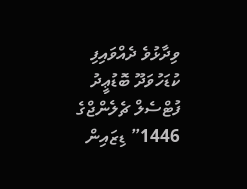ވިދާޅުވެ ދެއްވައިފި
ކުޑަހުވަދޫ ބޮޑުޢީދު ފުޓްސެލް ޗެލެންޖްގެ 1446” ޑިޒައިން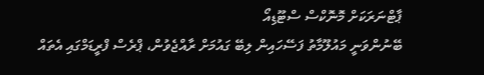ޕާޓްނަރަކަށް މޮނޮކްސް ސްޓޫޑިއޯ
ބޭނުންވަނީ މައުލޫމާތު ފަސޭހައިން ލިބޭ ގައުމަށް ރާއްޖެވުން، ޕްރެސް ފްރީޑަމްގައި އެތައް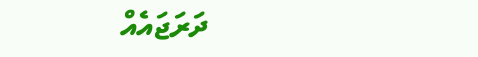ދަރަޖައެއް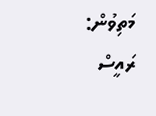މަތިވުން: ރައީސް